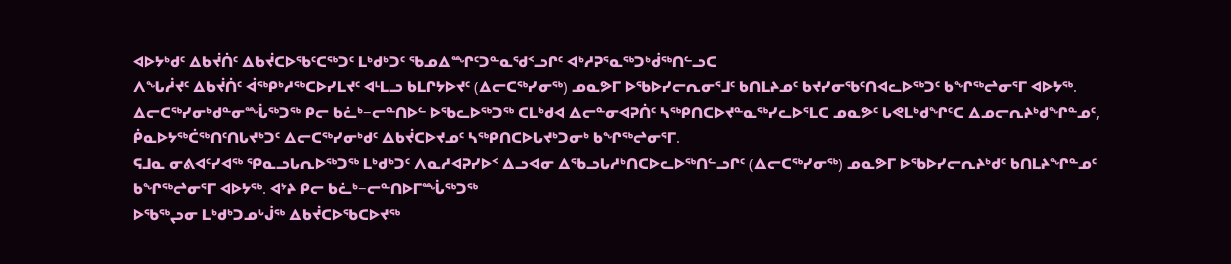ᐊᐅᔭᒃᑯᑦ ᐃᑲᔫᑏᑦ ᐃᑲᔫᑕᐅᖃᑦᑕᖅᑐᑦ ᒪᒃᑯᒃᑐᑦ ᖃᓄᐃᙱᑦᑐᓐᓇᖁᑉᓗᒋᑦ ᐊᒃᓱᕈᕐᓇᖅᑐᒃᑰᖅᑎᓪᓗᑕ
ᐱᖓᓲᔪᑦ ᐃᑲᔫᑏᑦ ᐋᖅᑭᒃᓱᖅᑕᐅᓯᒪᔪᑦ ᐊᒻᒪᓗ ᑲᒪᒋᔭᐅᔪᑦ (ᐃᓕᑕᖅᓯᓂᖅ) ᓄᓇᕗᒥ ᐅᖃᐅᓯᓕᕆᓂᕐᒧᑦ ᑲᑎᒪᔨᓄᑦ ᑲᔪᓯᓂᖃᑦᑎᐊᓚᐅᖅᑐᑦ ᑲᖏᖅᖠᓂᕐᒥ ᐊᐅᔭᖅ.
ᐃᓕᑕᖅᓯᓂᒃᑯᓐᓂᙶᖅᑐᖅ ᑭᓕ ᑲᓛᒃ−ᓕᓐᑎᐅᓪ ᐅᖃᓚᐅᖅᑐᖅ ᑕᒪᒃᑯᐊ ᐃᓕᓐᓂᐊᕈᑏᑦ ᓴᖅᑭᑎᑕᐅᔪᓐᓇᖅᓯᓚᐅᕐᒪᑕ ᓄᓇᕗᑦ ᒐᕙᒪᒃᑯᖏᑦᑕ ᐃᓄᓕᕆᔨᒃᑯᖏᓐᓄᑦ, ᑮᓇᐅᔭᖅᑖᖅᑎᑦᑎᒐᔪᒃᑐᑦ ᐃᓕᑕᖅᓯᓂᒃᑯᑦ ᐃᑲᔫᑕᐅᔪᓄᑦ ᓴᖅᑭᑎᑕᐅᒐᔪᒃᑐᓂᒃ ᑲᖏᖅᖠᓂᕐᒥ.
ᕋᒧᓇ ᓂᕕᐊᑦᓯᐊᖅ ᕿᓇᓗᒐᕆᐅᖅᑐᖅ ᒪᒃᑯᒃᑐᑦ ᐱᓇᓱᐊᕈᓯᐅᑉ ᐃᓗᐊᓂ ᐃᖃᓗᒐᓱᒃᑎᑕᐅᓚᐅᖅᑎᓪᓗᒋᑦ (ᐃᓕᑕᖅᓯᓂᖅ) ᓄᓇᕗᒥ ᐅᖃᐅᓯᓕᕆᔨᒃᑯᑦ ᑲᑎᒪᔨᖏᓐᓄᑦ ᑲᖏᖅᖠᓂᕐᒥ ᐊᐅᔭᖅ. ᐊᔾᔨ ᑭᓕ ᑲᓛᒃ−ᓕᓐᑎᐅᒥᙶᖅᑐᖅ
ᐅᖃᖅᖢᓂ ᒪᒃᑯᒃᑐᓄᒡᒎᖅ ᐃᑲᔫᑕᐅᖃᑕᐅᔪᖅ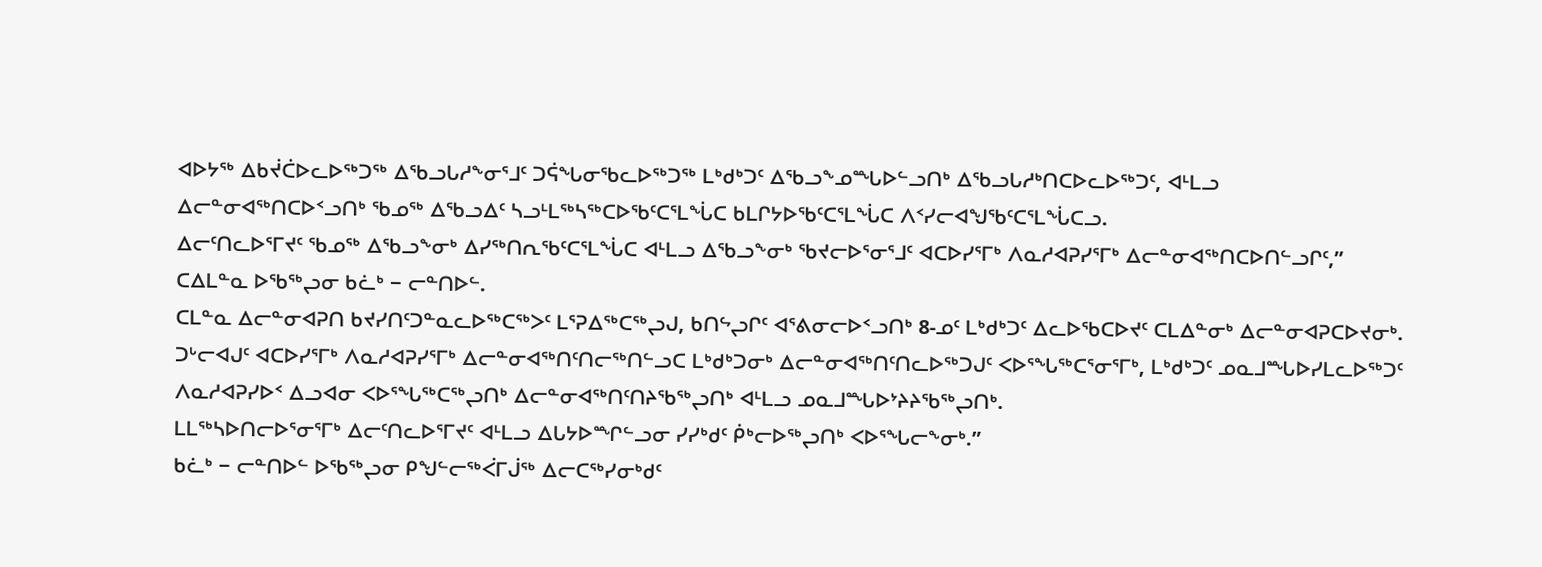ᐊᐅᔭᖅ ᐃᑲᔫᑖᐅᓚᐅᖅᑐᖅ ᐃᖃᓗᒐᓱᖕᓂᕐᒧᑦ ᑐᕌᖓᓂᖃᓚᐅᖅᑐᖅ ᒪᒃᑯᒃᑐᑦ ᐃᖃᓗᖕᓄᙵᐅᓪᓗᑎᒃ ᐃᖃᓗᒐᓱᒃᑎᑕᐅᓚᐅᖅᑐᑦ, ᐊᒻᒪᓗ ᐃᓕᓐᓂᐊᖅᑎᑕᐅᑉᓗᑎᒃ ᖃᓄᖅ ᐃᖃᓗᐃᑦ ᓴᓗᒻᒪᖅᓴᖅᑕᐅᖃᑦᑕᕐᒪᖔᑕ ᑲᒪᒋᔭᐅᖃᑦᑕᕐᒪᖔᑕ ᐱᑉᓯᓕᐊᖑᖃᑦᑕᕐᒪᖔᑕᓗ.
ᐃᓕᑦᑎᓚᐅᕐᒥᔪᑦ ᖃᓄᖅ ᐃᖃᓗᖕᓂᒃ ᐃᓯᖅᑎᕆᖃᑦᑕᕐᒪᖔᑕ ᐊᒻᒪᓗ ᐃᖃᓗᖕᓂᒃ ᖃᔪᓕᐅᕐᓂᕐᒧᑦ ᐊᑕᐅᓯᕐᒥᒃ ᐱᓇᓱᐊᕈᓯᕐᒥᒃ ᐃᓕᓐᓂᐊᖅᑎᑕᐅᑎᓪᓗᒋᑦ,” ᑕᐃᒪᓐᓇ ᐅᖃᖅᖢᓂ ᑲᓛᒃ − ᓕᓐᑎᐅᓪ.
ᑕᒪᓐᓇ ᐃᓕᓐᓂᐊᕈᑎ ᑲᔪᓯᑎᑦᑐᓐᓇᓚᐅᖅᑕᖅᐳᑦ ᒪᕐᕈᐃᖅᑕᖅᖢᒍ, ᑲᑎᖦᖢᒋᑦ ᐊᕐᕕᓂᓕᐅᑉᓗᑎᒃ 8-ᓄᑦ ᒪᒃᑯᒃᑐᑦ ᐃᓚᐅᖃᑕᐅᔪᑦ ᑕᒪᐃᓐᓂᒃ ᐃᓕᓐᓂᐊᕈᑕᐅᔪᓂᒃ.
ᑐᒡᓕᐊᒍᑦ ᐊᑕᐅᓯᕐᒥᒃ ᐱᓇᓱᐊᕈᓯᕐᒥᒃ ᐃᓕᓐᓂᐊᖅᑎᑦᑎᓕᖅᑎᓪᓗᑕ ᒪᒃᑯᒃᑐᓂᒃ ᐃᓕᓐᓂᐊᖅᑎᑦᑎᓚᐅᖅᑐᒍᑦ ᐸᐅᕐᖓᖅᑕᕐᓂᕐᒥᒃ, ᒪᒃᑯᒃᑐᑦ ᓄᓇᒧᙵᐅᓯᒪᓚᐅᖅᑐᑦ ᐱᓇᓱᐊᕈᓯᐅᑉ ᐃᓗᐊᓂ ᐸᐅᕐᖓᖅᑕᖅᖢᑎᒃ ᐃᓕᓐᓂᐊᖅᑎᑦᑎᔨᖃᖅᖢᑎᒃ ᐊᒻᒪᓗ ᓄᓇᒧᙵᐅᔾᔨᔨᖃᖅᖢᑎᒃ.
ᒪᒪᖅᓴᐅᑎᓕᐅᕐᓂᕐᒥᒃ ᐃᓕᑦᑎᓚᐅᕐᒥᔪᑦ ᐊᒻᒪᓗ ᐃᒐᔭᐅᙱᓪᓗᓂ ᓯᓯᒃᑯᑦ ᑮᒃᓕᐅᖅᖢᑎᒃ ᐸᐅᕐᖓᓕᖕᓂᒃ.”
ᑲᓛᒃ − ᓕᓐᑎᐅᓪ ᐅᖃᖅᖢᓂ ᑭᖑᓪᓕᖅᐹᒥᒎᖅ ᐃᓕᑕᖅᓯᓂᒃᑯᑦ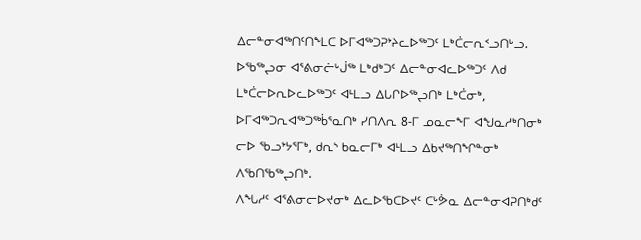ᐃᓕᓐᓂᐊᖅᑎᑦᑎᖕᒪᑕ ᐅᒥᐊᖅᑐᕈᔾᔨᓚᐅᖅᑐᑦ ᒪᒃᑖᓕᕆᑉᓗᑎᒡᓗ.
ᐅᖃᖅᖢᓂ ᐊᕐᕕᓂᓖᒡᒎᖅ ᒪᒃᑯᒃᑐᑦ ᐃᓕᓐᓂᐊᓚᐅᖅᑐᑦ ᐱᑯ ᒪᒃᑖᓕᐅᕆᐅᓚᐅᖅᑐᑦ ᐊᒻᒪᓗ ᐃᒐᒋᐅᖅᖢᑎᒃ ᒪᒃᑖᓂᒃ, ᐅᒥᐊᖅᑐᕆᐊᖅᑐᖅᑳᕐᓇᑎᒃ ᓯᑎᐱᕆ 8-ᒥ ᓄᓇᓕᖕᒥ ᐊᖑᓇᓱᒃᑎᓂᒃ ᓕᐅ ᖃᓗᔾᔭᕐᒥᒃ, ᑯᕆᔅ ᑲᓇᓕᒥᒃ ᐊᒻᒪᓗ ᐃᑲᔪᖅᑎᖏᓐᓂᒃ ᐱᖃᑎᖃᖅᖢᑎᒃ.
ᐱᖓᓱᑦ ᐊᕐᕕᓂᓕᐅᔪᓂᒃ ᐃᓚᐅᖃᑕᐅᔪᑦ ᑕᒡᕘᓇ ᐃᓕᓐᓂᐊᕈᑎᒃᑯᑦ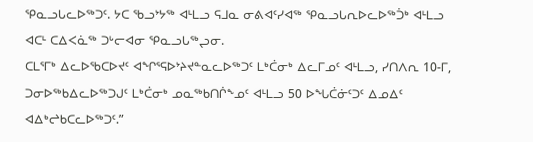ᕿᓇᓗᒐᓚᐅᖅᑐᑦ. ᔭᑕ ᖃᓗᔾᔭᖅ ᐊᒻᒪᓗ ᕋᒧᓇ ᓂᕕᐊᑦᓯᐊᖅ ᕿᓇᓗᒐᕆᐅᓚᐅᖅᑑᒃ ᐊᒻᒪᓗ ᐊᑕᒻ ᑕᐃᐸᓈᖅ ᑐᒡᓕᐊᓂ ᕿᓇᓗᒐᖅᖢᓂ.
ᑕᒪᕐᒥᒃ ᐃᓚᐅᖃᑕᐅᔪᑦ ᐊᖏᕐᕋᐅᔾᔨᔪᓐᓇᓚᐅᖅᑐᑦ ᒪᒃᑖᓂᒃ ᐃᓚᒥᓄᑦ ᐊᒻᒪᓗ, ᓯᑎᐱᕆ 10-ᒥ, ᑐᓂᐅᖅᑲᐃᓚᐅᖅᑐᒍᑦ ᒪᒃᑖᓂᒃ ᓄᓇᖅᑲᑎᒌᖕᓄᑦ ᐊᒻᒪᓗ 50 ᐅᖓᑖᓃᑦᑐᑦ ᐃᓄᐃᑦ ᐊᐃᒃᖠᑲᑕᓚᐅᖅᑐᑦ.”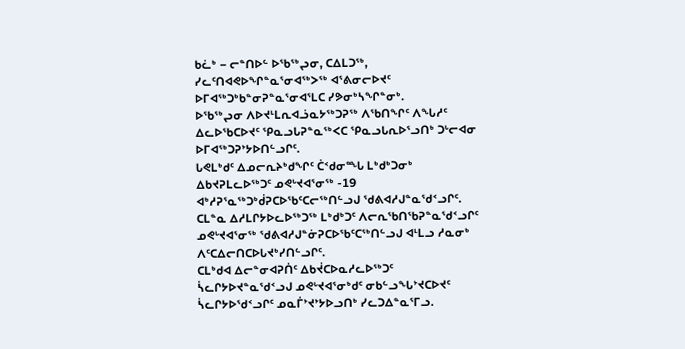ᑲᓛᒃ − ᓕᓐᑎᐅᓪ ᐅᖃᖅᖢᓂ, ᑕᐃᒪᑐᖅ, ᓯᓚᑦᑎᐊᕙᐅᖏᓐᓇᕐᓂᐊᖅᐳᖅ ᐊᕐᕕᓂᓕᐅᔪᑦ ᐅᒥᐊᖅᑐᒃᑲᓐᓂᕈᓐᓇᕐᓂᐊᕐᒪᑕ ᓯᕗᓂᒃᓴᖏᓐᓂᒃ.
ᐅᖃᖅᖢᓂ ᐱᐅᔪᒻᒪᕆᐊᓘᓇᔭᖅᑐᕈᖅ ᐱᖃᑎᖏᑦ ᐱᖓᓱᑦ ᐃᓚᐅᖃᑕᐅᔪᑦ ᕿᓇᓗᒐᕈᓐᓇᖅᐸᑕ ᕿᓇᓗᒐᕆᐅᕐᓗᑎᒃ ᑐᒡᓕᐊᓂ ᐅᒥᐊᖅᑐᕈᔾᔭᐅᑎᓪᓗᒋᑦ.
ᒐᕙᒪᒃᑯᑦ ᐃᓄᓕᕆᔨᒃᑯᖏᑦ ᑖᑉᑯᓂᙵ ᒪᒃᑯᒃᑐᓂᒃ ᐃᑲᔪᕈᒪᓚᐅᖅᑐᑦ ᓄᕙᒡᔪᐊᕐᓂᖅ -19 ᐊᒃᓱᕈᕐᓇᖅᑐᒃᑰᕈᑕᐅᖃᑦᑕᓕᖅᑎᓪᓗᒍ ᖁᕕᐊᓱᒍᓐᓇᖁᑉᓗᒋᑦ.
ᑕᒪᓐᓇ ᐃᓱᒪᒋᔭᐅᓚᐅᖅᑐᖅ ᒪᒃᑯᒃᑐᑦ ᐱᓕᕆᖃᑎᖃᕈᓐᓇᖁᑉᓗᒋᑦ ᓄᕙᒡᔪᐊᕐᓂᖅ ᖁᕕᐊᓱᒍᓐᓃᕈᑕᐅᖃᑦᑕᖅᑎᓪᓗᒍ ᐊᒻᒪᓗ ᓱᓇᓂᒃ ᐱᑦᑕᐃᓕᑎᑕᐅᒐᔪᒃᓯᑎᓪᓗᒋᑦ.
ᑕᒪᒃᑯᐊ ᐃᓕᓐᓂᐊᕈᑏᑦ ᐃᑲᔫᑕᐅᓇᓱᓚᐅᖅᑐᑦ ᓵᓚᒋᔭᐅᔪᓐᓇᖁᑉᓗᒍ ᓄᕙᒡᔪᐊᕐᓂᒃᑯᑦ ᓂᑲᓪᓗᖓᔾᔪᑕᐅᔪᑦ ᓵᓚᒋᔭᐅᖁᑉᓗᒋᑦ ᓄᓇᒦᔾᔪᔾᔭᐅᓗᑎᒃ ᓯᓚᑐᐃᓐᓇᕐᒥᓗ.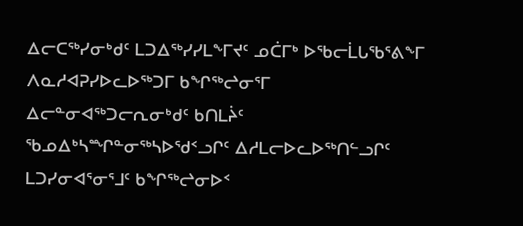ᐃᓕᑕᖅᓯᓂᒃᑯᑦ ᒪᑐᐃᖅᓯᓯᒪᖕᒥᔪᑦ ᓄᑖᒥᒃ ᐅᖃᓕᒫᒐᖃᕐᕕᖕᒥ ᐱᓇᓱᐊᕈᓯᐅᓚᐅᖅᑐᒥ ᑲᖏᖅᖠᓂᕐᒥ ᐃᓕᓐᓂᐊᖅᑐᓕᕆᓂᒃᑯᑦ ᑲᑎᒪᔩᑦ ᖃᓄᐃᒃᓴᙱᓐᓂᖅᓴᐅᖁᑉᓗᒋᑦ ᐃᓱᒪᓕᐅᓚᐅᖅᑎᓪᓗᒋᑦ ᒪᑐᓯᓂᐊᕐᓂᕐᒧᑦ ᑲᖏᖅᖠᓂᐅᑉ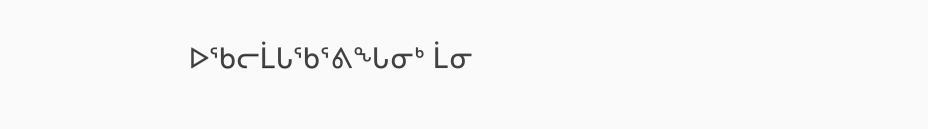ᐅᖃᓕᒫᒐᖃᕐᕕᖓᓂᒃ ᒫᓂ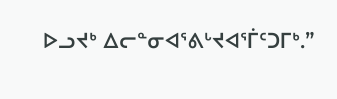ᐅᓗᔪᒃ ᐃᓕᓐᓂᐊᕐᕕᒡᔪᐊᕐᒦᑦᑐᒥᒃ.”